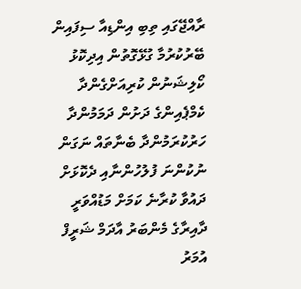ރާއްޖޭގައި ތިބި އިންޑިއާ ސިފައިން ބޭރުކުރުމާ ގުޅޭގޮތުން އިދިކޮޅު ކޯލިޝަނުން ކުރިއަށްގެންދާ ކެމްޕެއިންގެ ދަށުން ދަމަމުންދާ ހަރުކުރަމުންދާ ބެނާތައް ނަގަން ނުކުންނަ ފުލުހުންނާއި ދެކޮޅަށް ދައުވާ ކުރާނެ ކަމަށް މަޑުއްވަރީ ދާއިރާގެ މެންބަރު އާދަމް ޝަރީފް އުމަރު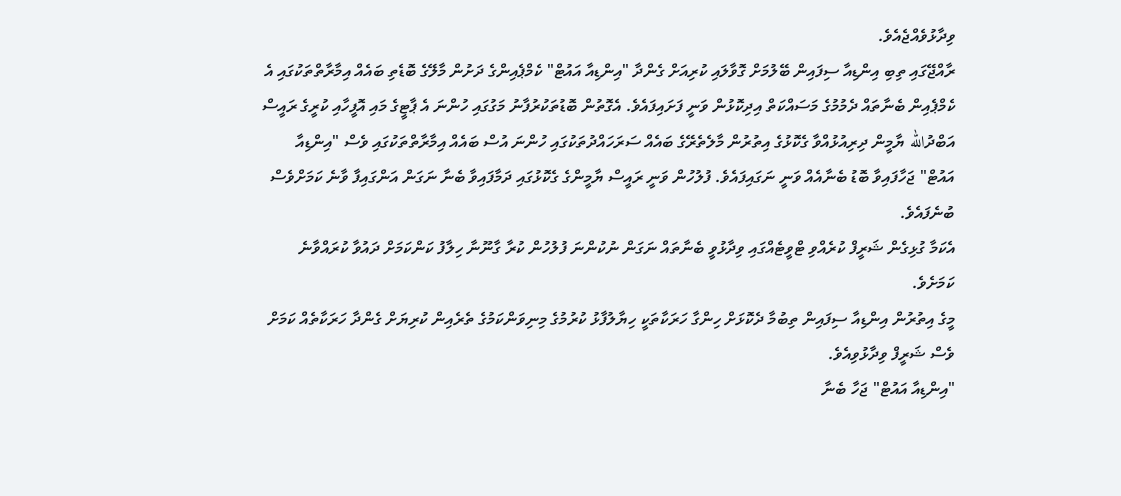ވިދާޅުވެއްޖެއެވެ.
ރާއްޖޭގައި ތިބި އިންޑިއާ ސިފައިން ބޭލުމަށް ގޮވާލައި ކުރިއަށް ގެންދާ "އިންޑިއާ އައުޓް" ކެމްޕެއިންގެ ދަށުން މާލޭގެ ބޮޑެތި ބައެއް އިމާރާތްތަކުގައި އެ ކެމްޕެއިން ބެނާތައް ދެމުމުގެ މަސައްކަތް އިދިކޮޅުން ވަނީ ފަށައިފައެވެ. އެގޮތުން ބޮޑުތަކުރުފާނު މަގުގައި ހުންނަ އެ ޕާޓީގެ މައި އޮފީހާއި ކުރީގެ ރައީސް އަބްދުالله ޔާމީން ދިރިއުޅުއްވާ ގެކޮޅުގެ އިތުރުން މާލެތެރޭގެ ބައެއް ސަރަހައްދުތަކުގައި ހުންނަ އުސް ބައެއް އިމާރާތްތަކުގައި ވެސް "އިންޑިއާ އައުޓް" ޖަހާފައިވާ ބޮޑު ބެނާއެއް ވަނީ ނަގައިފައެވެ. ފުލުހުން ވަނީ ރައީސް ޔާމީންގެ ގެކޮޅުގައި ދަމާފައިވާ ބެނާ ނަގަން އަންގައިފާ ވާނެ ކަމަށްވެސް ބުނެފައެވެ.
އެކަމާ ގުޅިގެން ޝަރީފް ކުރެއްވި ޓްވީޓެއްގައި ވިދާޅުވީ ބެނާތައް ނަގަން ނުކުންނަ ފުލުހުން ކުރާ ގާނޫނާ ހިލާފު ކަންކަމަށް ދައުވާ ކުރައްވާނެ ކަމަށެވެ.
މީގެ އިތުރުން އިންޑިއާ ސިފައިން ތިބުމާ ދެކޮޅަށް ހިންގާ ހަރަކާތަކީ ހިޔާލުފާޅު ކުރުމުގެ މިނިވަންކަމުގެ ތެރެއިން ކުރިޔަށް ގެންދާ ހަރަކާތެއް ކަމަށް ވެސް ޝަރީފް ވިދާޅުވިއެވެ.
"އިންޑިއާ އައުޓް" ޖަހާ ބެނާ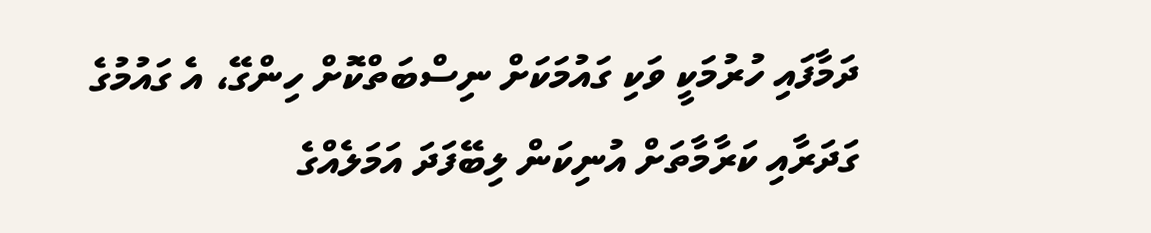ދަމާފައި ހުރުމަކީ ވަކި ގައުމަކަށް ނިސްބަތްކޮށް ހިންގޭ، އެ ގައުމުގެ ގަދަރާއި ކަރާމާތަށް އުނިކަން ލިބޭފަދަ އަމަލެއްގެ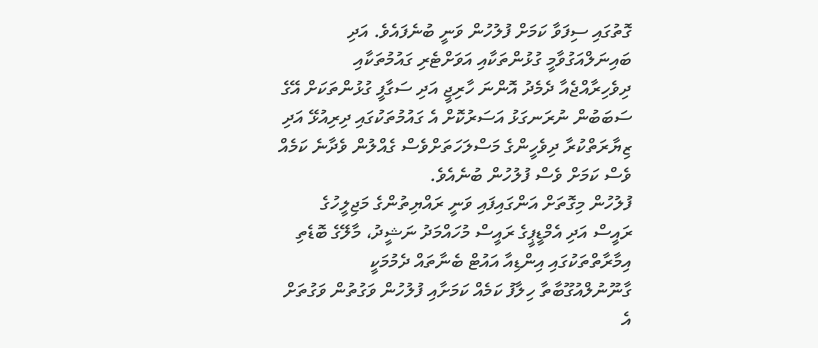ގޮތުގައި ސިފަވާ ކަމަށް ފުލުހުން ވަނީ ބުނެފައެވެ. އަދި ބައިނަލްއަގުވާމީ ގުޅުންތަކާއި އަވަށްޓެރި ގައުމުތަކާއި ދިވެހިރާއްޖެއާ ދެމެދު އޮންނަ ހާރިޖީ އަދި ސަގާފީ ގުޅުންތަކަށް އޭގެ ސަބަބުން ނުރަނގަޅު އަސަރުކޮށް އެ ގައުމުތަކުގައި ދިރިއުޅޭ އަދި ޒިޔާރަތްކުރާ ދިވެހީންގެ މަސްލަހަތަށްވެސް ގެއްލުން ވެދާނެ ކަމެއް ވެސް ކަމަށް ވެސް ފުލުހުން ބުނެއެވެ.
ފުލުހުން މިގޮތަށް އަންގައިފައި ވަނީ ރައްޔިތުންގެ މަޖިލީހުގެ ރައީސް އަދި އެމްޑީޕީގެ ރައީސް މުހައްމަދު ނަޝީދު، މާލޭގެ ބޮޑެތި އިމާރާތްތަކުގައި އިންޑިއާ އައުޓް ބެނާތައް ދެމުމަކީ ގާނޫނުލްއުގޫބާތާ ހިލާފު ކަމެއް ކަމަށާއި ފުލުހުން ވަގުތުން ވަގުތަށް އެ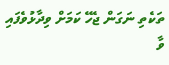ތަކެތި ނަގަން ޖެހޭ ކަމަށް ވިދާޅުވެފައި ވާ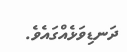ދަނޑިވަޅެއްގައެވެ.